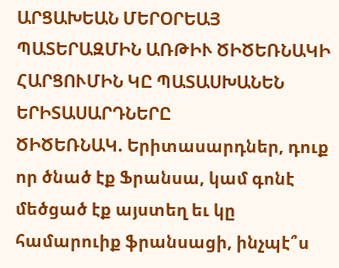ԱՐՑԱԽԵԱՆ ՄԵՐՕՐԵԱՅ ՊԱՏԵՐԱԶՄԻՆ ԱՌԹԻՒ ԾԻԾԵՌՆԱԿԻ ՀԱՐՑՈՒՄԻՆ ԿԸ ՊԱՏԱՍԽԱՆԵՆ ԵՐԻՏԱՍԱՐԴՆԵՐԸ
ԾԻԾԵՌՆԱԿ. Երիտասարդներ, դուք որ ծնած էք Ֆրանսա, կամ գոնէ մեծցած էք այստեղ եւ կը համարուիք ֆրանսացի, ինչպէ՞ս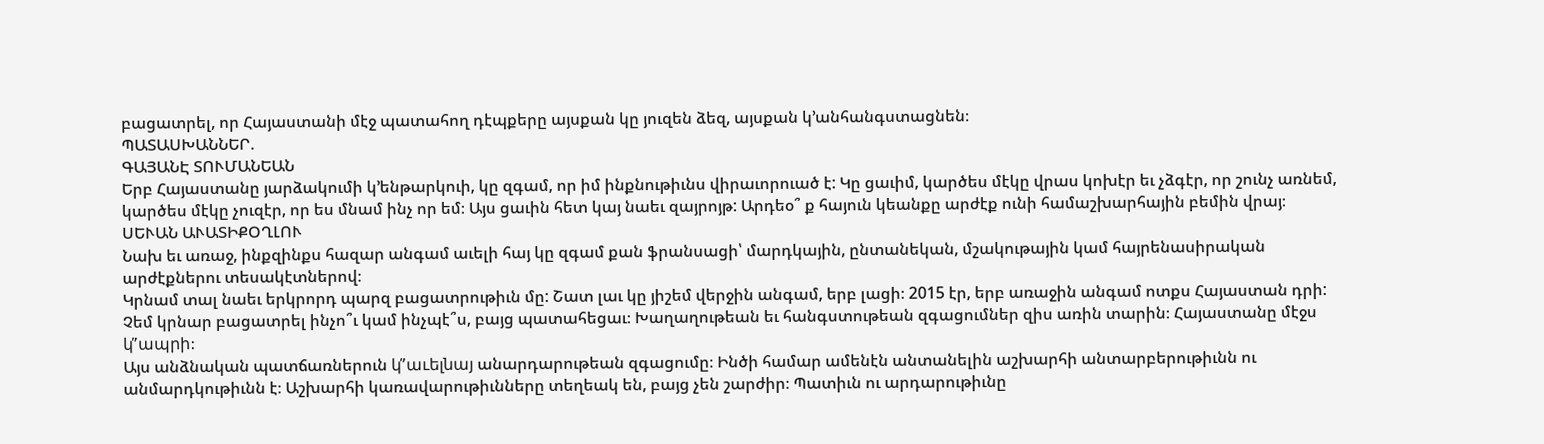բացատրել, որ Հայաստանի մէջ պատահող դէպքերը այսքան կը յուզեն ձեզ, այսքան կ’անհանգստացնեն։
ՊԱՏԱՍԽԱՆՆԵՐ.
ԳԱՅԱՆԷ ՏՈՒՄԱՆԵԱՆ
Երբ Հայաստանը յարձակումի կ’ենթարկուի, կը զգամ, որ իմ ինքնութիւնս վիրաւորուած է: Կը ցաւիմ, կարծես մէկը վրաս կոխէր եւ չձգէր, որ շունչ առնեմ, կարծես մէկը չուզէր, որ ես մնամ ինչ որ եմ։ Այս ցաւին հետ կայ նաեւ զայրոյթ: Արդեօ՞ ք հայուն կեանքը արժէք ունի համաշխարհային բեմին վրայ։
ՍԵՒԱՆ ԱՒԱՏԻՔՕՂԼՈՒ
Նախ եւ առաջ, ինքզինքս հազար անգամ աւելի հայ կը զգամ քան ֆրանսացի՝ մարդկային, ընտանեկան, մշակութային կամ հայրենասիրական արժէքներու տեսակէտներով։
Կրնամ տալ նաեւ երկրորդ պարզ բացատրութիւն մը: Շատ լաւ կը յիշեմ վերջին անգամ, երբ լացի։ 2015 էր, երբ առաջին անգամ ոտքս Հայաստան դրի: Չեմ կրնար բացատրել ինչո՞ւ կամ ինչպէ՞ս, բայց պատահեցաւ։ Խաղաղութեան եւ հանգստութեան զգացումներ զիս առին տարին։ Հայաստանը մէջս կ̕’ապրի:
Այս անձնական պատճառներուն կ̕’աւելնայ անարդարութեան զգացումը։ Ինծի համար ամենէն անտանելին աշխարհի անտարբերութիւնն ու անմարդկութիւնն է։ Աշխարհի կառավարութիւնները տեղեակ են, բայց չեն շարժիր։ Պատիւն ու արդարութիւնը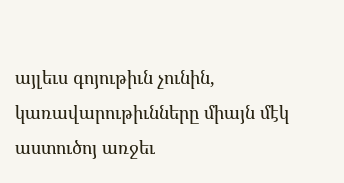այլեւս գոյութիւն չունին, կառավարութիւնները միայն մէկ աստուծոյ առջեւ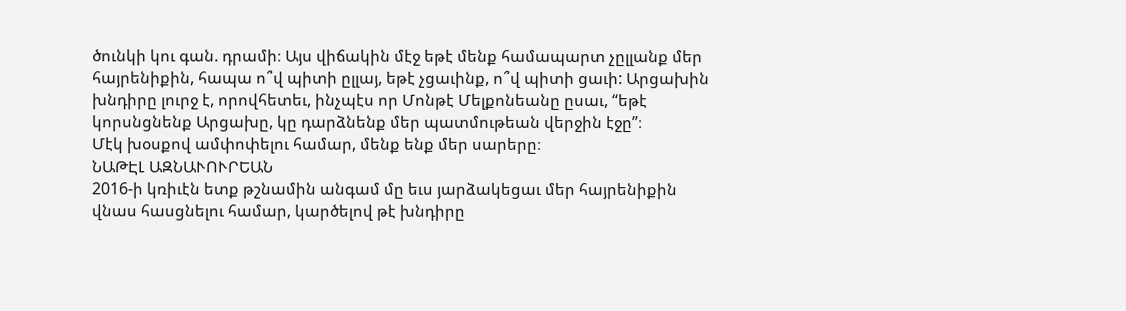ծունկի կու գան. դրամի։ Այս վիճակին մէջ եթէ մենք համապարտ չըլլանք մեր հայրենիքին, հապա ո՞վ պիտի ըլլայ, եթէ չցաւինք, ո՞վ պիտի ցաւի: Արցախին խնդիրը լուրջ է, որովհետեւ, ինչպէս որ Մոնթէ Մելքոնեանը ըսաւ, “եթէ կորսնցնենք Արցախը, կը դարձնենք մեր պատմութեան վերջին էջը”։
Մէկ խօսքով ամփոփելու համար, մենք ենք մեր սարերը։
ՆԱԹԷԼ ԱԶՆԱՒՈՒՐԵԱՆ
2016-ի կռիւէն ետք թշնամին անգամ մը եւս յարձակեցաւ մեր հայրենիքին վնաս հասցնելու համար, կարծելով թէ խնդիրը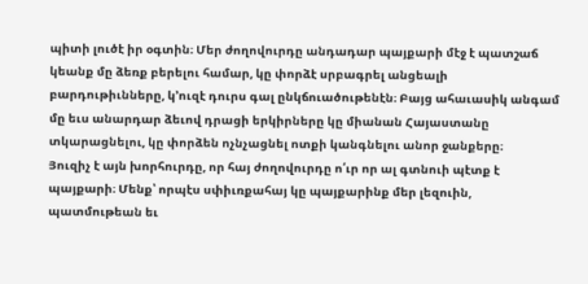պիտի լուծէ իր օգտին։ Մեր ժողովուրդը անդադար պայքարի մէջ է պատշաճ կեանք մը ձեռք բերելու համար, կը փորձէ սրբագրել անցեալի բարդութիւնները, կ’ուզէ դուրս գալ ընկճուածութենէն։ Բայց ահաւասիկ անգամ մը եւս անարդար ձեւով դրացի երկիրները կը միանան Հայաստանը տկարացնելու, կը փորձեն ոչնչացնել ոտքի կանգնելու անոր ջանքերը։
Յուզիչ է այն խորհուրդը, որ հայ ժողովուրդը ո՛ւր որ ալ գտնուի պէտք է պայքարի։ Մենք՝ որպէս սփիւռքահայ կը պայքարինք մեր լեզուին, պատմութեան եւ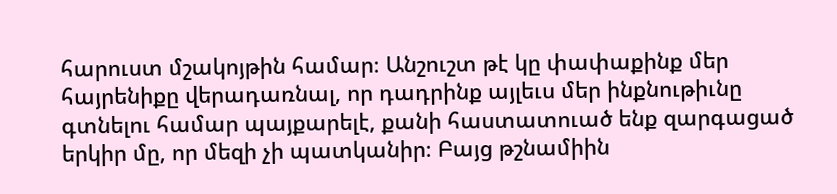հարուստ մշակոյթին համար։ Անշուշտ թէ կը փափաքինք մեր հայրենիքը վերադառնալ, որ դադրինք այլեւս մեր ինքնութիւնը գտնելու համար պայքարելէ, քանի հաստատուած ենք զարգացած երկիր մը, որ մեզի չի պատկանիր։ Բայց թշնամիին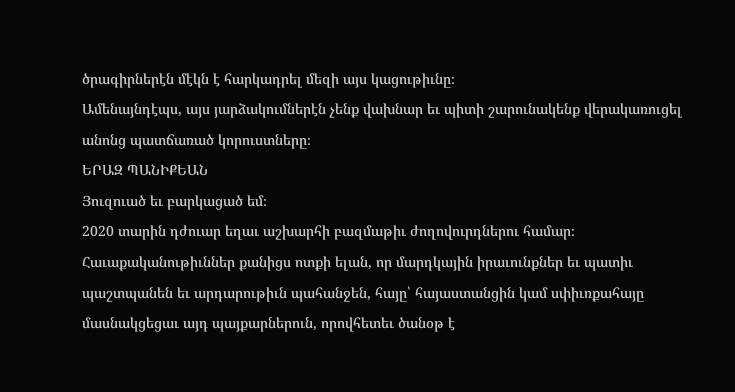ծրագիրներէն մէկն է հարկադրել մեզի այս կացութիւնը։
Ամենայնդէպս, այս յարձակումներէն չենք վախնար եւ պիտի շարունակենք վերակառուցել անոնց պատճառած կորուստները։
ԵՐԱԶ ՊԱՆԻՔԵԱՆ
Յուզուած եւ բարկացած եմ։
2020 տարին դժուար եղաւ աշխարհի բազմաթիւ ժողովուրդներու համար։ Հաւաքականութիւններ քանիցս ոտքի ելան, որ մարդկային իրաւունքներ եւ պատիւ պաշտպանեն եւ արդարութիւն պահանջեն, հայը՝ հայաստանցին կամ սփիւռքահայը մասնակցեցաւ այդ պայքարներուն, որովհետեւ ծանօթ է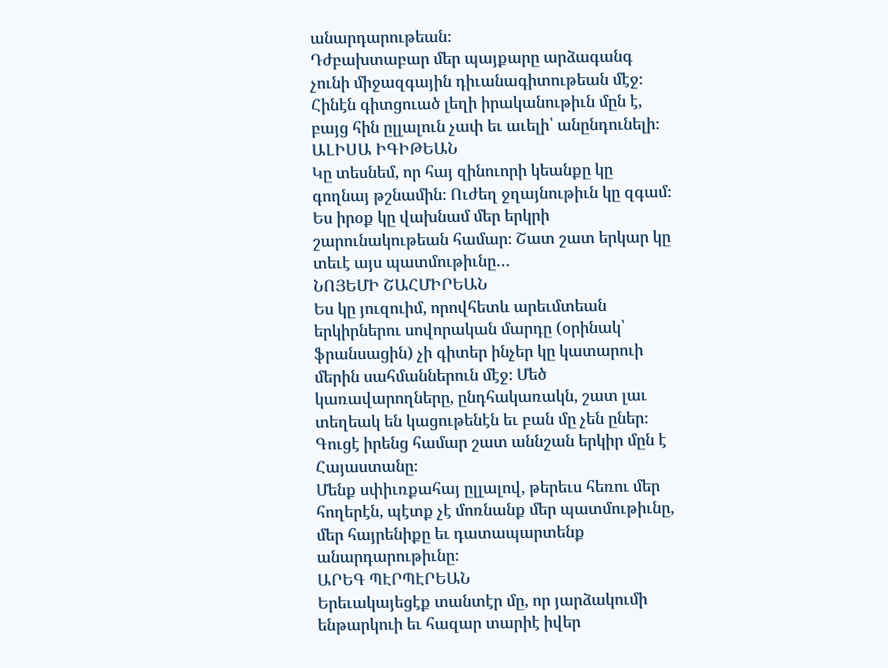անարդարութեան։
Դժբախտաբար մեր պայքարը արձագանգ չունի միջազգային դիւանագիտութեան մէջ։
Հինէն գիտցուած լեղի իրականութիւն մըն է, բայց հին ըլլալուն չափ եւ աւելի՝ անընդունելի։
ԱԼԻՍԱ ԻԳԻԹԵԱՆ
Կը տեսնեմ, որ հայ զինուորի կեանքը կը գողնայ թշնամին։ Ուժեղ ջղայնութիւն կը զգամ։ Ես իրօք կը վախնամ մեր երկրի շարունակութեան համար։ Շատ շատ երկար կը տեւէ այս պատմութիւնը…
ՆՈՅԵՄԻ ՇԱՀՄԻՐԵԱՆ
Ես կը յուզուիմ, որովհետև արեւմտեան երկիրներու սովորական մարդը (օրինակ՝ ֆրանսացին) չի գիտեր ինչեր կը կատարուի մերին սահմաններուն մէջ։ Մեծ կառավարողները, ընդհակառակն, շատ լաւ տեղեակ են կացութենէն եւ բան մը չեն ըներ։ Գուցէ իրենց համար շատ աննշան երկիր մըն է Հայաստանը։
Մենք սփիւռքահայ ըլլալով, թերեւս հեռու մեր հողերէն, պէտք չէ մոռնանք մեր պատմութիւնը, մեր հայրենիքը եւ դատապարտենք անարդարութիւնը։
ԱՐԵԳ ՊԷՐՊԷՐԵԱՆ
Երեւակայեցէք տանտէր մը, որ յարձակումի ենթարկուի եւ հազար տարիէ իվեր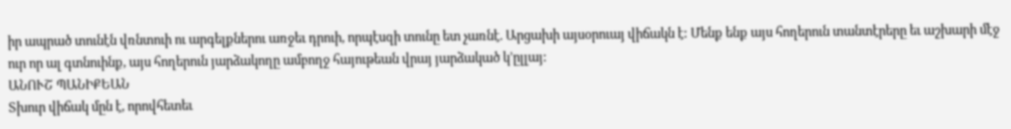իր ապրած տունէն վռնտուի ու արգելքներու առջեւ դրուի, որպէսզի տունը ետ չառնէ. Արցախի այսօրուայ վիճակն է: Մենք ենք այս հողերուն տանտէրերը եւ աշխարի մէջ ուր որ ալ գտնուինք, այս հողերուն յարձակողը ամբողջ հայութեան վրայ յարձակած կ’ըլլայ:
ԱՆՈՒՇ ՊԱՆԻՔԵԱՆ
Տխուր վիճակ մըն է, որովհետեւ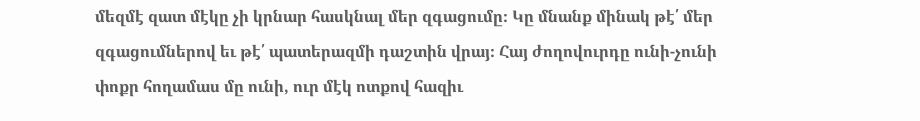մեզմէ զատ մէկը չի կրնար հասկնալ մեր զգացումը։ Կը մնանք մինակ թէ՛ մեր զգացումներով եւ թէ՛ պատերազմի դաշտին վրայ։ Հայ ժողովուրդը ունի-չունի փոքր հողամաս մը ունի, ուր մէկ ոտքով հազիւ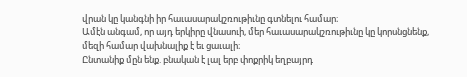վրան կը կանգնի իր հաւասարակշռութիւնը գտնելու համար։
Ամէն անգամ, որ այդ երկիրը վնասուի, մեր հաւասարակշռութիւնը կը կորսնցնենք, մեզի համար վախնալիք է եւ ցաւալի։
Ընտանիք մըն ենք. բնական է լալ երբ փոքրիկ եղբայրդ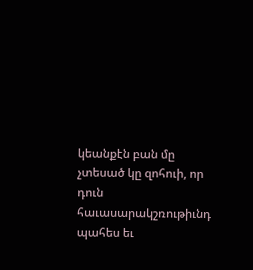կեանքէն բան մը չտեսած կը զոհուի, որ դուն հաւասարակշռութիւնդ պահես եւ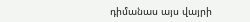դիմանաս այս վայրի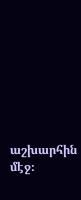աշխարհին մէջ։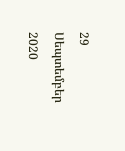29 Սեպտեմբեր 2020